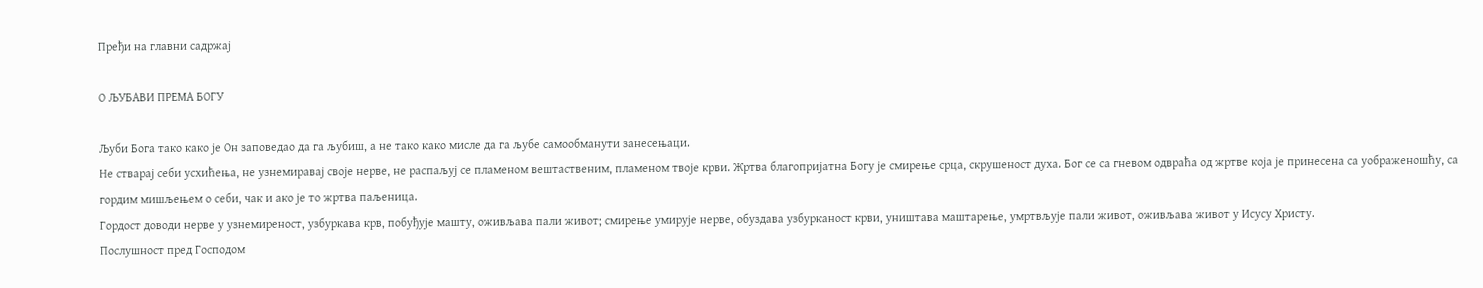Пређи на главни садржај

О ЉУБАВИ ПРЕМА БОГУ

Љуби Бога тако како је Он заповедао да га љубиш, а не тако како мисле да га љубе самообманути занесењаци.
Не стварај себи усхићења, не узнемиравај своје нерве, не распаљуј се пламеном вештаственим, пламеном твоје крви. Жртва благопријатна Богу је смирење срца, скрушеност духа. Бог се са гневом одвраћа од жртве која је принесена са уображеношћу, са гордим мишљењем о себи, чак и ако је то жртва паљеница.
Гордост доводи нерве у узнемиреност, узбуркава крв, побуђује машту, оживљава пали живот; смирење умирује нерве, обуздава узбурканост крви, уништава маштарење, умртвљује пали живот, оживљава живот у Исусу Христу.
Послушност пред Господом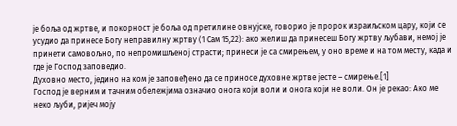је боља од жртве, и покорност је боља од претилине овнујске, говорио је пророк израиљском цару, који се усудио да принесе Богу неправилну жртву (1 Сам 15,22): ако желиш да принесеш Богу жртву љубави, немој је принети самовољно, по непромишљеној страсти; принеси је са смирењем, у оно време и на том месту, када и где је Господ заповедио.
Духовно место, једино на ком је заповеђено да се приносе духовне жртве јесте – смирење.[1]
Господ је верним и тачним обележјима означио онога који воли и онога који не воли. Он је рекао: Ако ме неко љуби, ријеч моју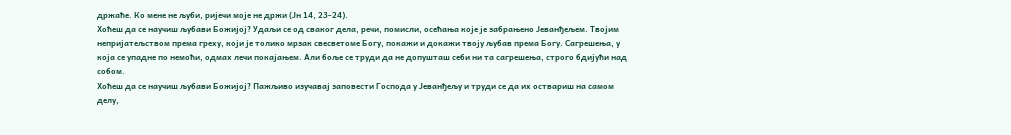држаће. Ко мене не љуби, ријечи моје не држи (Јн 14, 23-24).
Хоћеш да се научиш љубави Божијој? Удаљи се од сваког дела, речи, помисли, осећања које је забрањено Јеванђељем. Твојим непријатељством према греху, који је толико мрзак свесветоме Богу, покажи и докажи твоју љубав према Богу. Сагрешења, у која се упадне по немоћи, одмах лечи покајањем. Али боље се труди да не допушташ себи ни та сагрешења, строго бдијући над собом.
Хоћеш да се научиш љубави Божијој? Пажљиво изучавај заповести Господа у Јеванђељу и труди се да их оствариш на самом делу,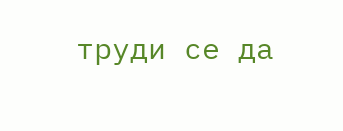труди се да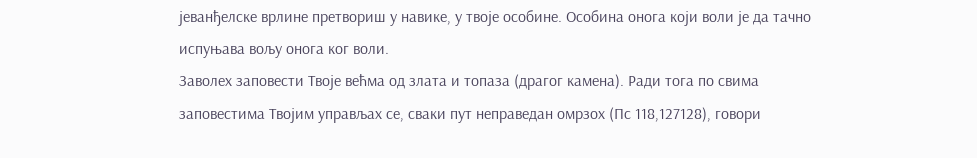јеванђелске врлине претвориш у навике, у твоје особине. Особина онога који воли је да тачно испуњава вољу онога ког воли.
Заволех заповести Твоје већма од злата и топаза (драгог камена). Ради тога по свима заповестима Твојим управљах се, сваки пут неправедан омрзох (Пс 118,127128), говори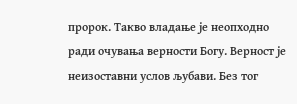пророк. Такво владање је неопходно ради очувања верности Богу. Верност је неизоставни услов љубави. Без тог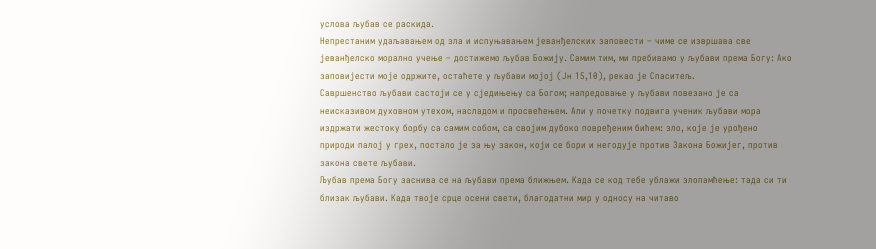услова љубав се раскида.
Непрестаним удаљавањем од зла и испуњавањем јеванђелских заповести – чиме се извршава све јеванђелско морално учење – достижемо љубав Божију. Самим тим, ми пребивамо у љубави према Богу: Ако заповијести моје одржите, остаћете у љубави мојој (Јн 15,10), рекао је Спаситељ.
Савршенство љубави састоји се у сједињењу са Богом; напредовање у љубави повезано је са неисказивом духовном утехом, насладом и просвећењем. Али у почетку подвига ученик љубави мора издржати жестоку борбу са самим собом, са својим дубоко повређеним бићем: зло, које је урођено природи палој у грех, постало је за њу закон, који се бори и негодује против Закона Божијег, против закона свете љубави.
Љубав према Богу заснива се на љубави према ближњем. Када се код тебе ублажи злопамћење: тада си ти близак љубави. Када твоје срце осени свети, благодатни мир у односу на читаво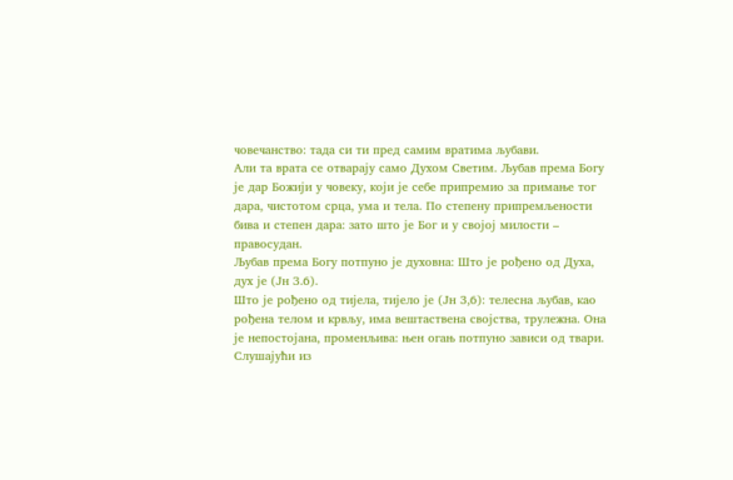човечанство: тада си ти пред самим вратима љубави.
Али та врата се отварају само Духом Светим. Љубав према Богу је дар Божији у човеку, који је себе припремио за примање тог дара, чистотом срца, ума и тела. По степену припремљености бива и степен дара: зато што је Бог и у својој милости – правосудан.
Љубав према Богу потпуно је духовна: Што је рођено од Духа, дух је (Јн З.6).
Што је рођено од тијела, тијело је (Јн 3,6): телесна љубав, као рођена телом и крвљу, има вештаствена својства, трулежна. Она је непостојана, променљива: њен огањ потпуно зависи од твари.
Слушајући из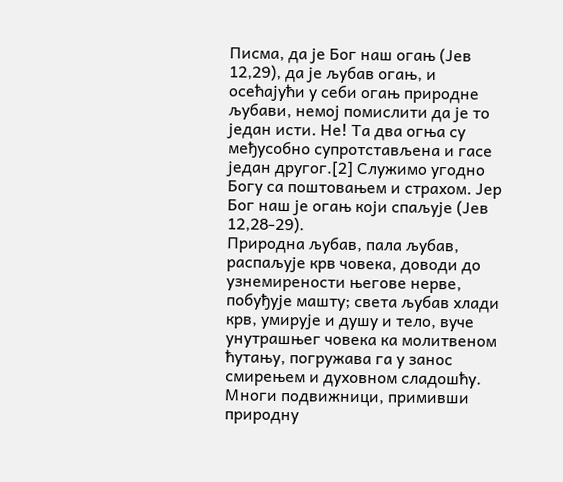Писма, да је Бог наш огањ (Јев 12,29), да је љубав огањ, и осећајући у себи огањ природне љубави, немој помислити да је то један исти. Не! Та два огња су међусобно супротстављена и гасе један другог.[2] Служимо угодно Богу са поштовањем и страхом. Јер Бог наш је огањ који спаљује (Јев 12,28-29).
Природна љубав, пала љубав, распаљује крв човека, доводи до узнемирености његове нерве, побуђује машту; света љубав хлади крв, умирује и душу и тело, вуче унутрашњег човека ка молитвеном ћутању, погружава га у занос смирењем и духовном сладошћу.
Многи подвижници, примивши природну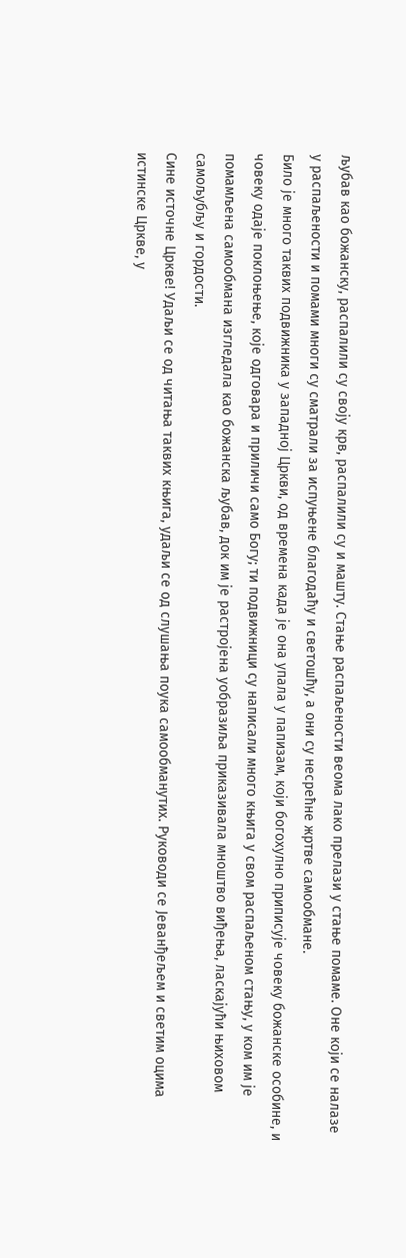љубав као божанску, распалили су своју крв, распалили су и машту. Стање распаљености веома лако прелази у стање помаме. Оне који се налазе у распаљености и помами многи су сматрали за испуњене благодаћу и светошћу, а они су несрећне жртве самообмане.
Било је много таквих подвижника у западној Цркви, од времена када је она упала у папизам, који богохулно приписује човеку божанске особине, и човеку одаје поклоњење, које одговара и приличи само Богу; ти подвижници су написали много књига у свом распаљеном стању, у ком им је помамљена самообмана изгледала као божанска љубав, док им је растројена уобразиља приказивала мноштво виђења, ласкајући њиховом самољубљу и гордости.
Сине источне Цркве! Удаљи се од читања таквих књига, удаљи се од слушања поука самообманутих. Руководи се Јеванђељем и светим оцима истинске Цркве, у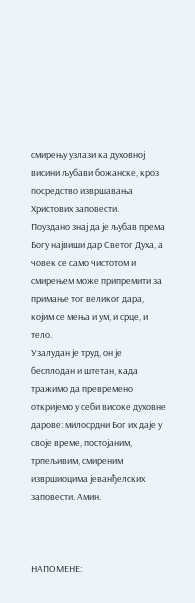смирењу узлази ка духовној висини љубави божанске, кроз посредство извршавања Христових заповести.
Поуздано знај да је љубав према Богу највиши дар Светог Духа, а човек се само чистотом и смирењем може припремити за примање тог великог дара, којим се мења и ум, и срце, и тело.
Узалудан је труд, он је бесплодан и штетан, када тражимо да превремено откријемо у себи високе духовне дарове: милосрдни Бог их даје у своје време, постојаним, трпељивим, смиреним извршиоцима јеванђелских заповести. Амин.



НАПОМЕНЕ: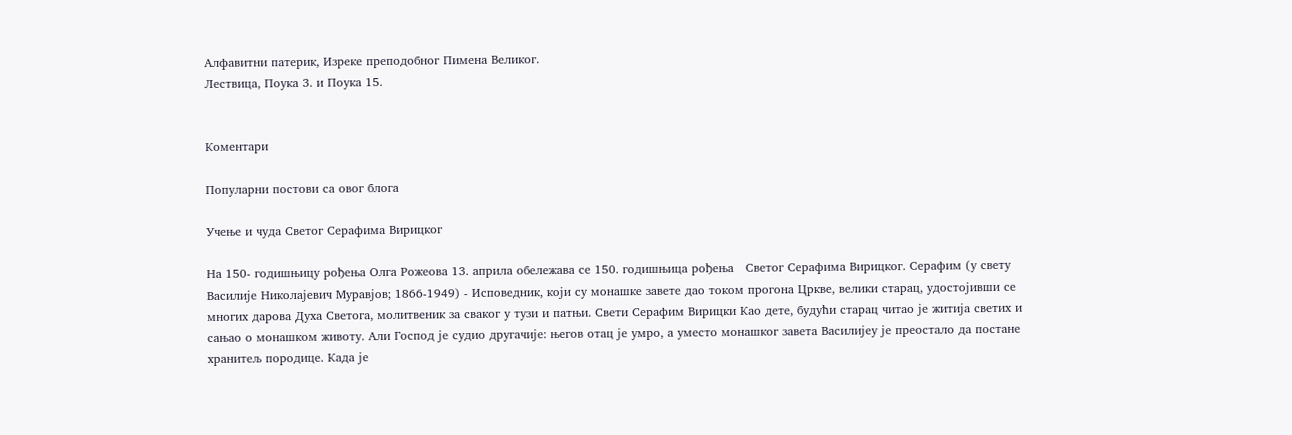Алфавитни патерик, Изреке преподобног Пимена Великог.
Лествица, Поука 3. и Поука 15.


Коментари

Популарни постови са овог блога

Учење и чуда Светог Серафима Вирицког

На 150- годишњицу рођења Олга Рожеова 13. априла обележава се 150. годишњица рођења   Светог Серафима Вирицког. Серафим (у свету Василије Николајевич Муравјов; 1866-1949) - Исповедник, који су монашке завете дао током прогона Цркве, велики старац, удостојивши се многих дарова Духа Светога, молитвеник за сваког у тузи и патњи. Свети Серафим Вирицки Као дете, будући старац читао је житија светих и сањао о монашком животу. Али Господ је судио другачије: његов отац је умро, а уместо монашког завета Василијеу је преостало да постане хранитељ породице. Када је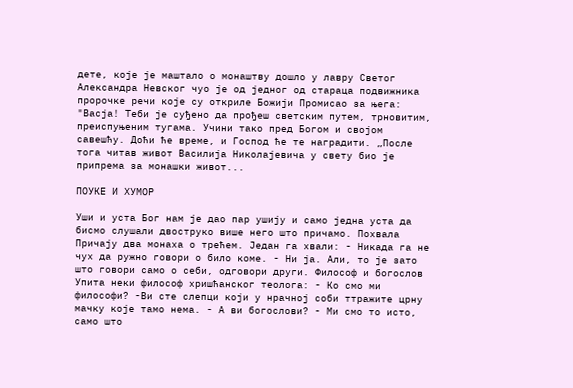дете, које је маштало о монаштву дошло у лавру Светог Александра Невског чуо је од једног од стараца подвижника пророчке речи које су откриле Божији Промисао за њега: "Васја! Теби је суђено да прођеш светским путем, трновитим, преиспуњеним тугама. Учини тако пред Богом и својом савешћу. Доћи ће време, и Господ ће те наградити. „После тога читав живот Василија Николајевича у свету био је припрема за монашки живот...

ПОУКЕ И ХУМОР

Уши и уста Бог нам је дао пар ушију и само једна уста да бисмо слушали двоструко више него што причамо. Похвала Причају два монаха о трећем. Један га хвали: - Никада га не чух да ружно говори о било коме. - Ни ја. Али, то је зато што говори само о себи, одговори други. Философ и богослов Упита неки философ хришћанског теолога: - Ко смо ми философи? -Ви сте слепци који у нрачној соби ттражите црну мачку које тамо нема. - А ви богослови? - Ми смо то исто, само што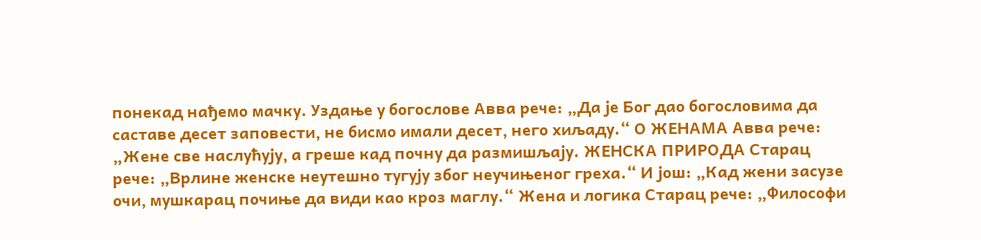понекад нађемо мачку. Уздање у богослове Авва рече: „Да је Бог дао богословима да саставе десет заповести, не бисмо имали десет, него хиљаду.“ О ЖЕНАМА Авва рече: „Жене све наслућују, а греше кад почну да размишљају. ЖЕНСКА ПРИРОДА Старац рече: „Врлине женске неутешно тугују због неучињеног греха.“ И још: „Кад жени засузе очи, мушкарац почиње да види као кроз маглу.“ Жена и логика Старац рече: „Философи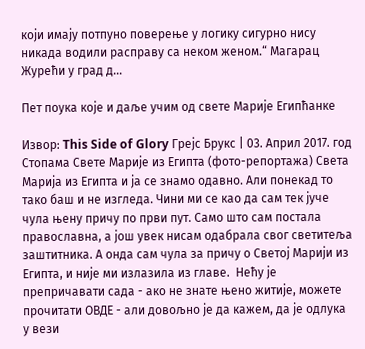који имају потпуно поверење у логику сигурно нису никада водили расправу са неком женом.“ Магарац Журећи у град д...

Пет поука које и даље учим од свете Марије Египћанке

Извор: This Side of Glory Грејс Брукс | 03. Април 2017. год Стопама Свете Марије из Египта (фото-репортажа) Света Марија из Египта и ја се знамо одавно. Али понекад то тако баш и не изгледа. Чини ми се као да сам тек јуче чула њену причу по први пут. Само што сам постала православна, а још увек нисам одабрала свог светитеља заштитника. А онда сам чула за причу о Светој Марији из Египта, и није ми излазила из главе.  Нећу је препричавати сада - ако не знате њено житије, можете прочитати ОВДЕ - али довољно је да кажем, да је одлука у вези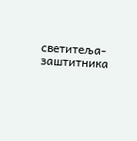светитеља-заштитника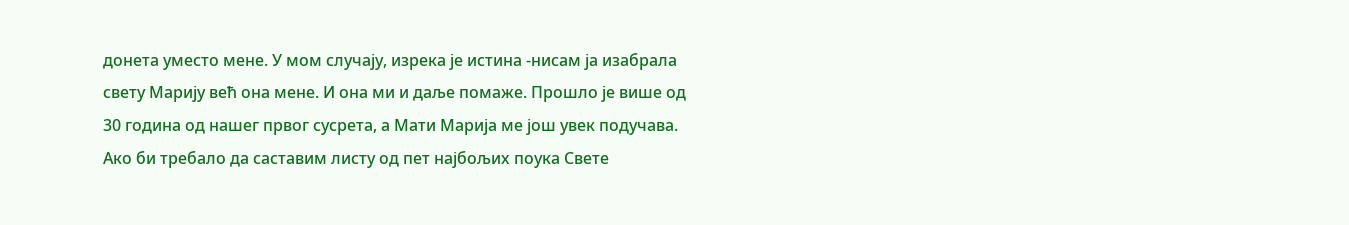донета уместо мене. У мом случају, изрека је истина -нисам ја изабрала свету Марију већ она мене. И она ми и даље помаже. Прошло је више од 30 година од нашег првог сусрета, а Мати Марија ме још увек подучава. Ако би требало да саставим листу од пет најбољих поука Свете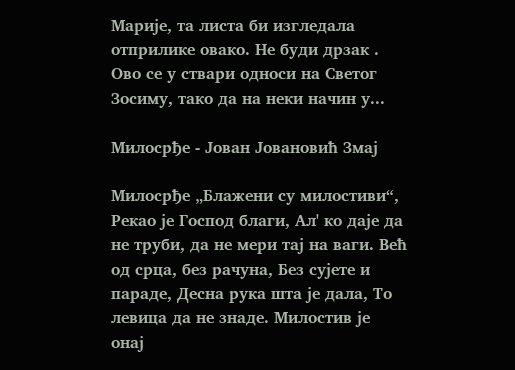Марије, та листа би изгледала отприлике овако. Не буди дрзак . Ово се у ствари односи на Светог Зосиму, тако да на неки начин у...

Милосрђе - Јован Јовановић Змај

Милосрђе „Блажени су милостиви“, Рекао је Господ благи, Ал' ко даје да не труби, да не мери тај на ваги. Већ од срца, без рачуна, Без сујете и параде, Десна рука шта је дала, То левица да не знаде. Милостив је онај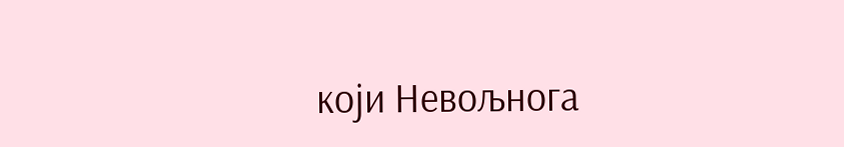који Невољнога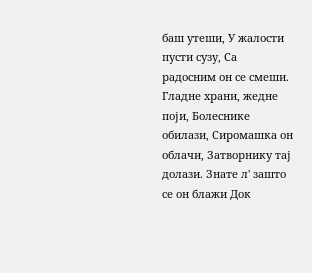баш утеши, У жалости пусти сузу, Са   радосним он се смеши. Гладне храни, жедне поји, Болеснике обилази, Сиромашка он облачи, Затворнику тај долази. Знате л' зашто се он блажи Док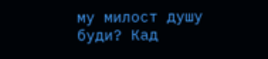му милост душу буди? Кад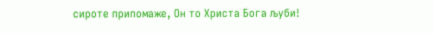сироте припомаже, Он то Христа Бога љуби!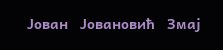Јован   Јовановић   Змај